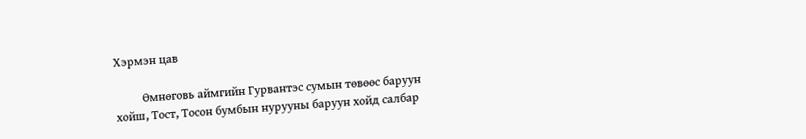Хэрмэн цав

         Өмнөговь аймгийн Гурвантэс сумын төвөөс баруун хойш, Тост, Тосон бумбын нурууны баруун хойд салбар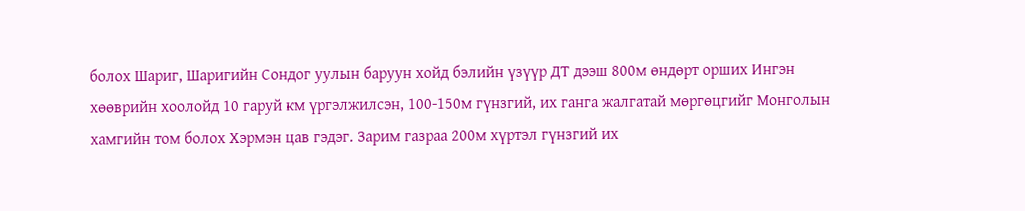болох Шариг, Шаригийн Сондог уулын баруун хойд бэлийн үзүүр ДТ дээш 800м өндөрт орших Ингэн хөөврийн хоолойд 10 гаруй км үргэлжилсэн, 100-150м гүнзгий, их ганга жалгатай мөргөцгийг Монголын хамгийн том болох Хэрмэн цав гэдэг. Зарим газраа 200м хүртэл гүнзгий их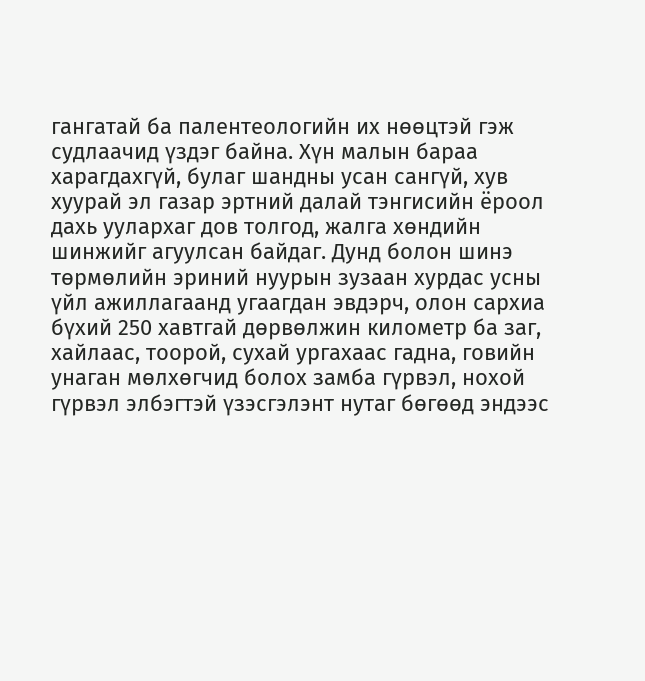гангатай ба палентеологийн их нөөцтэй гэж судлаачид үздэг байна. Хүн малын бараа харагдахгүй, булаг шандны усан сангүй, хув хуурай эл газар эртний далай тэнгисийн ёроол дахь уулархаг дов толгод, жалга хөндийн шинжийг агуулсан байдаг. Дунд болон шинэ төрмөлийн эриний нуурын зузаан хурдас усны үйл ажиллагаанд угаагдан эвдэрч, олон сархиа бүхий 250 хавтгай дөрвөлжин километр ба заг, хайлаас, тоорой, сухай ургахаас гадна, говийн унаган мөлхөгчид болох замба гүрвэл, нохой гүрвэл элбэгтэй үзэсгэлэнт нутаг бөгөөд эндээс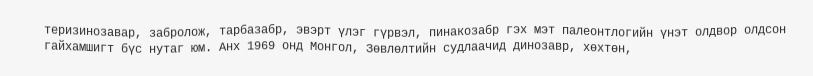теризинозавар, забролож, тарбазабр, эвэрт үлэг гүрвэл, пинакозабр гэх мэт палеонтлогийн үнэт олдвор олдсон гайхамшигт бүс нутаг юм. Анх 1969 онд Монгол, Зөвлөлтийн судлаачид динозавр, хөхтөн,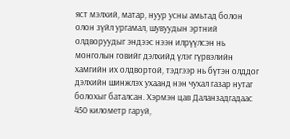яст мэлхий, матар, нуур усны амьтад болон олон зүйл ургамал, шувуудын эртний олдворуудыг эндээс нээн илрүүлсэн нь монголын говийг дэлхийд үлэг гүрвэлийн хамгийн их олдвортой, тэдгээр нь бүтэн олддог дэлхийн шинжлэх ухаанд нэн чухал газар нутаг болохыг баталсан. Хэрмэн цав Даланзадгадаас 450 километр гаруй,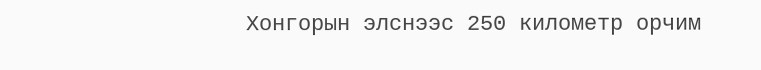Хонгорын элснээс 250 километр орчим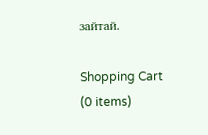зайтай.

Shopping Cart (0 items)